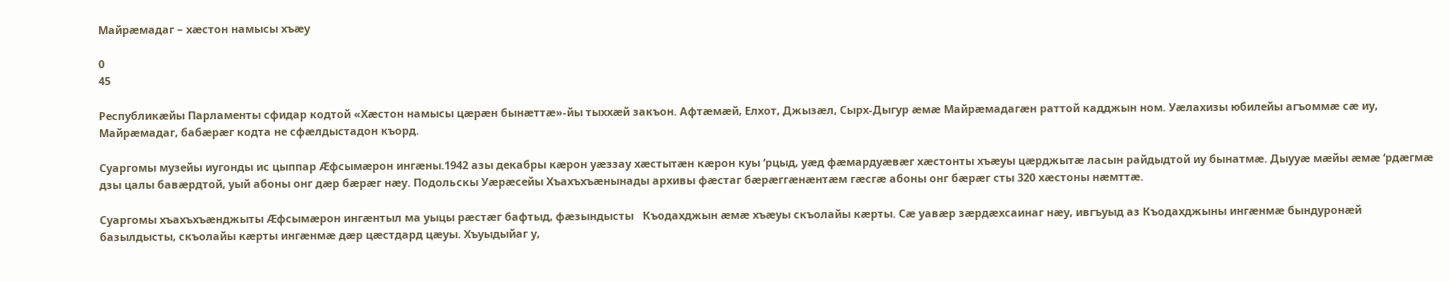Майрæмадаг – хæстон намысы хъæу

0
45

Республикæйы Парламенты сфидар кодтой «Хæстон намысы цæрæн бынæттæ»-йы тыххæй закъон. Афтæмæй, Елхот, Джызæл, Сырх-Дыгур æмæ Майрæмадагæн раттой кадджын ном. Уæлахизы юбилейы агъоммæ сæ иу, Майрæмадаг, бабæрæг кодта не сфæлдыстадон къорд.

Суаргомы музейы иугонды ис цыппар Æфсымæрон ингæны.1942 азы декабры кæрон уæззау хæстытæн кæрон куы ‘рцыд, уæд фæмардуæвæг хæстонты хъæуы цæрджытæ ласын райдыдтой иу бынатмæ. Дыууæ мæйы æмæ ‘рдæгмæ дзы цалы бавæрдтой, уый абоны онг дæр бæрæг нæу. Подольскы Уæрæсейы Хъахъхъæнынады архивы фæстаг бæрæггæнæнтæм гæсгæ абоны онг бæрæг сты 320 хæстоны нæмттæ.

Суаргомы хъахъхъæнджыты Æфсымæрон ингæнтыл ма уыцы рæстæг бафтыд, фæзындысты   Къодахджын æмæ хъæуы скъолайы кæрты. Сæ уавæр зæрдæхсаинаг нæу, ивгъуыд аз Къодахджыны ингæнмæ бындуронæй базылдысты, скъолайы кæрты ингæнмæ дæр цæстдард цæуы. Хъуыдыйаг у,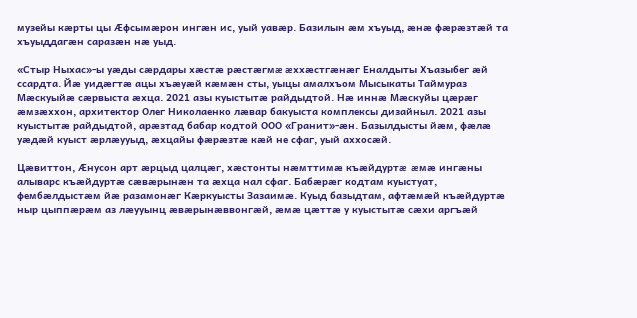музейы кæрты цы Æфсымæрон ингæн ис, уый уавæр. Базилын æм хъуыд, æнæ фæрæзтæй та хъуыддагæн саразæн нæ уыд.

«Стыр Ныхас»-ы уæды сæрдары хæстæ рæстæгмæ æххæстгæнæг Еналдыты Хъазыбег æй ссардта. Йæ уидæгтæ ацы хъæуæй кæмæн сты, уыцы амалхъом Мысыкаты Таймураз Мæскуыйæ сæрвыста æхца. 2021 азы куыстытæ райдыдтой. Нæ иннæ Мæскуйы цæрæг æмзæххон, архитектор Олег Николаенко лæвар бакуыста комплексы дизайныл. 2021 азы куыстытæ райдыдтой, арæзтад бабар кодтой ООО «Гранит»-æн. Базылдысты йæм, фæлæ уæдæй куыст æрлæууыд, æхцайы фæрæзтæ кæй не сфаг, уый аххосæй.

Цæвиттон, Æнусон арт æрцыд цалцæг, хæстонты нæмттимæ къæйдуртæ  æмæ ингæны алыварс къæйдуртæ сæвæрынæн та æхца нал сфаг. Бабæрæг кодтам куыстуат, фембæлдыстæм йæ разамонæг Кæркуысты Зазаимæ. Куыд базыдтам, афтæмæй къæйдуртæ ныр цыппæрæм аз лæууынц æвæрынæввонгæй, æмæ цæттæ у куыстытæ сæхи аргъæй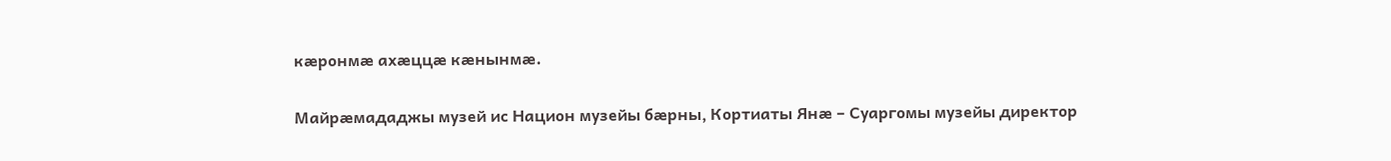кæронмæ ахæццæ кæнынмæ.

Майрæмададжы музей ис Национ музейы бæрны, Кортиаты Янæ – Суаргомы музейы директор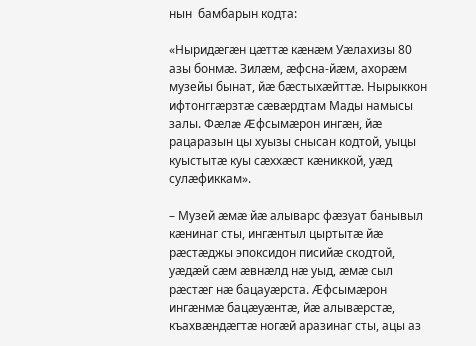нын  бамбарын кодта:

«Ныридæгæн цæттæ кæнæм Уæлахизы 80 азы бонмæ. Зилæм, æфсна-йæм, ахорæм музейы бынат, йæ бæстыхæйттæ. Нырыккон ифтонггæрзтæ сæвæрдтам Мады намысы залы. Фæлæ Æфсымæрон ингæн, йæ рацаразын цы хуызы снысан кодтой, уыцы куыстытæ куы сæххæст кæниккой, уæд сулæфиккам».

– Музей æмæ йæ алыварс фæзуат банывыл кæнинаг сты, ингæнтыл цыртытæ йæ рæстæджы эпоксидон писийæ скодтой, уæдæй сæм æвнæлд нæ уыд, æмæ сыл рæстæг нæ бацауæрста. Æфсымæрон ингæнмæ бацæуæнтæ, йæ алывæрстæ,  къахвæндæгтæ ногæй аразинаг сты, ацы аз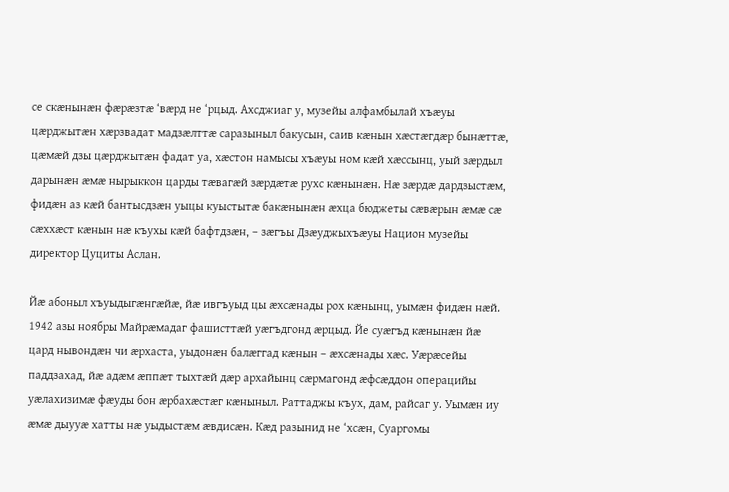се скæнынæн фæрæзтæ ‘вæрд не ‘рцыд. Ахсджиаг у, музейы алфамбылай хъæуы цæрджытæн хæрзвадат мадзæлттæ саразыныл бакусын, саив кæнын хæстæгдæр бынæттæ, цæмæй дзы цæрджытæн фадат уа, хæстон намысы хъæуы ном кæй хæссынц, уый зæрдыл дарынæн æмæ нырыккон царды тæвагæй зæрдæтæ рухс кæнынæн. Нæ зæрдæ дардзыстæм, фидæн аз кæй бантысдзæн уыцы куыстытæ бакæнынæн æхца бюджеты сæвæрын æмæ сæ сæххæст кæнын нæ къухы кæй бафтдзæн, – зæгъы Дзæуджыхъæуы Национ музейы директор Цуциты Аслан.

Йæ абоныл хъуыдыгæнгæйæ, йæ ивгъуыд цы æхсæнады рох кæнынц, уымæн фидæн нæй. 1942 азы ноябры Майрæмадаг фашисттæй уæгъдгонд æрцыд. Йе суæгъд кæнынæн йæ цард нывондæн чи æрхаста, уыдонæн балæггад кæнын – æхсæнады хæс. Уæрæсейы паддзахад, йæ адæм æппæт тыхтæй дæр архайынц сæрмагонд æфсæддон операцийы уæлахизимæ фæуды бон æрбахæстæг кæныныл. Раттаджы къух, дам, райсаг у. Уымæн иу æмæ дыууæ хатты нæ уыдыстæм æвдисæн. Кæд разынид не ‘хсæн, Суаргомы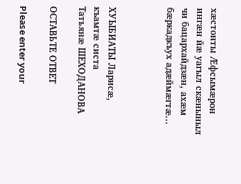хæстонты Æфсымæрон ингæн йæ уагыл скæныныл чи бацархайдзæн, ахæм бæркадкъух адæймæгтæ…



ХУЫБИАТЫ Ларисæ,
къамтæ систа
Татьянæ ШЕХОДАНОВА

ОСТАВЬТЕ ОТВЕТ

Please enter your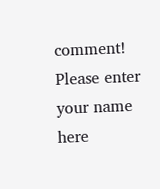comment!
Please enter your name here